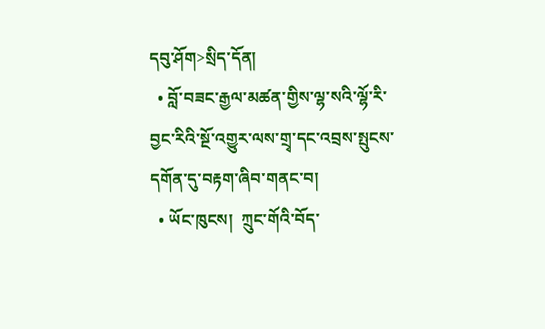དབུ་ཤོག>སྲིད་དོན།
  • བློ་བཟང་རྒྱལ་མཚན་གྱིས་ལྷ་སའི་ལྷོ་རི་བྱང་རིའི་སྔོ་འགྱུར་ལས་གྲྭ་དང་འབྲས་སྤུངས་དགོན་དུ་བརྟག་ཞིབ་གནང་བ།
  • ཡོང་ཁུངས།  ཀྲུང་གོའི་བོད་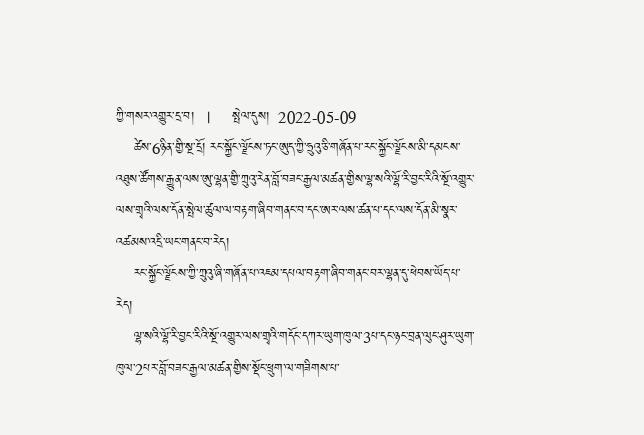ཀྱི་གསར་འགྱུར་དྲ་བ།   |     སྤེལ་དུས།  2022-05-09
    ཚེས་6ཉིན་གྱི་སྔ་དྲོ། རང་སྐྱོང་ལྗོངས་ཏང་ཨུད་ཀྱི་ཧྲུའུ་ཅི་གཞོན་པ་རང་སྐྱོང་ལྗོངས་མི་དམངས་འཐུས་ཚོགས་རྒྱུན་ལས་ཨུ་ལྷན་གྱི་ཀྲུའུ་རེན་བློ་བཟང་རྒྱལ་མཚན་གྱིས་ལྷ་སའི་ལྷོ་རི་བྱང་རིའི་སྔོ་འགྱུར་ལས་གྲྭའི་ལས་དོན་སྤེལ་ཚུལ་ལ་བརྟག་ཞིབ་གནང་བ་དང་ཨར་ལས་ཚན་པ་དང་ལས་དོན་མི་སྣར་འཚམས་འདྲི་ཡང་གནང་བ་རེད།
    རང་སྐྱོང་ལྗོངས་ཀྱི་ཀྲུའུ་ཞི་གཞོན་པ་འཇམ་དཔལ་བརྟག་ཞིབ་གནང་བར་ལྷན་དུ་ཕེབས་ཡོད་པ་རེད།
    ལྷ་སའི་ལྷོ་རི་བྱང་རིའི་སྔོ་འགྱུར་ལས་གྲྭའི་གདོང་དཀར་ཡུག་ཁུལ་3པ་དང་ཉང་བྲན་ལུང་ཤུར་ཡུག་ཁུལ་2པར་བློ་བཟང་རྒྱལ་མཚན་གྱིས་སྡོང་ཕྲུག་ལ་གཟིགས་པ་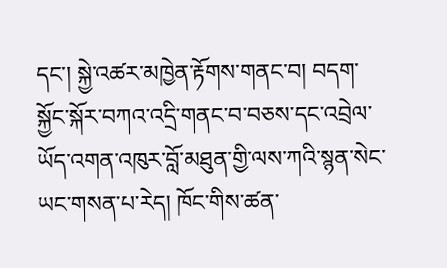དང་། སྐྱེ་འཚར་མཁྱེན་རྟོགས་གནང་བ། བདག་སྐྱོང་སྐོར་བཀའ་འདྲི་གནང་བ་བཅས་དང་འབྲེལ་ཡོད་འགན་འཁུར་བློ་མཐུན་གྱི་ལས་ཀའི་སྙན་སེང་ཡང་གསན་པ་རེད། ཁོང་གིས་ཚན་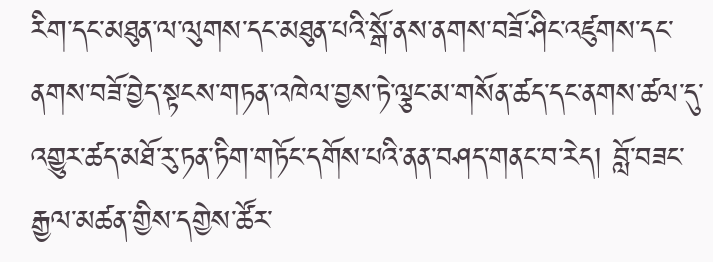རིག་དང་མཐུན་ལ་ལུགས་དང་མཐུན་པའི་སྒོ་ནས་ནགས་བཟོ་ཤིང་འཛུགས་དང་ནགས་བཟོ་བྱེད་སྟངས་གཏན་འཁེལ་བྱས་ཏེ་ལྕང་མ་གསོན་ཚད་དང་ནགས་ཚལ་དུ་འགྱུར་ཚད་མཐོ་རུ་ཏན་ཏིག་གཏོང་དགོས་པའི་ནན་བཤད་གནང་བ་རེད། བློ་བཟང་རྒྱལ་མཚན་གྱིས་དགྱེས་ཚོར་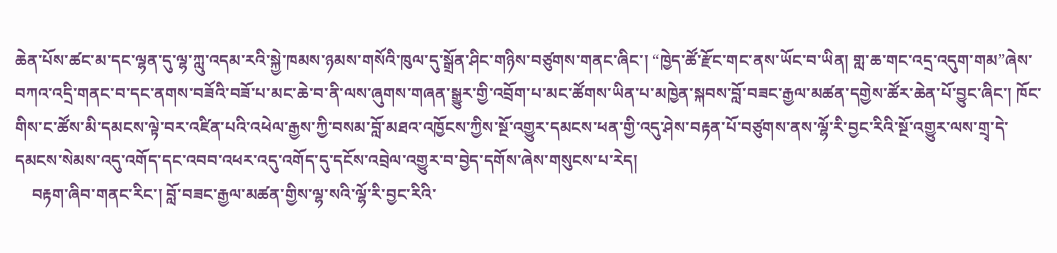ཆེན་པོས་ཚང་མ་དང་ལྷན་དུ་ལྷ་ཀླུ་འདམ་རའི་སྐྱེ་ཁམས་ཉམས་གསོའི་ཁུལ་དུ་སྒྲོན་ཤིང་གཉིས་བཙུགས་གནང་ཞིང་། “ཁྱེད་ཚོ་རྫོང་གང་ནས་ཡོང་བ་ཡིན། གླ་ཆ་གང་འདྲ་འདུག་གམ”ཞེས་བཀའ་འདྲི་གནང་བ་དང་ནགས་བཟོའི་བཟོ་པ་མང་ཆེ་བ་ནི་ལས་ཞུགས་གཞན་སྒྱུར་གྱི་འབྲོག་པ་མང་ཚོགས་ཡིན་པ་མཁྱེན་སྐབས་བློ་བཟང་རྒྱལ་མཚན་དགྱེས་ཚོར་ཆེན་པོ་བྱུང་ཞིང་། ཁོང་གིས་ང་ཚོས་མི་དམངས་ལྟེ་བར་འཛིན་པའི་འཕེལ་རྒྱས་ཀྱི་བསམ་བློ་མཐའ་འཁྱོངས་ཀྱིས་སྔོ་འགྱུར་དམངས་ཕན་གྱི་འདུ་ཤེས་བརྟན་པོ་བཙུགས་ནས་ལྷོ་རི་བྱང་རིའི་སྔོ་འགྱུར་ལས་གྲྭ་དེ་དམངས་སེམས་འདུ་འགོད་དང་འབབ་འཕར་འདུ་འགོད་དུ་དངོས་འབྲེལ་འགྱུར་བ་བྱེད་དགོས་ཞེས་གསུངས་པ་རེད།
    བརྟག་ཞིབ་གནང་རིང་། བློ་བཟང་རྒྱལ་མཚན་གྱིས་ལྷ་སའི་ལྷོ་རི་བྱང་རིའི་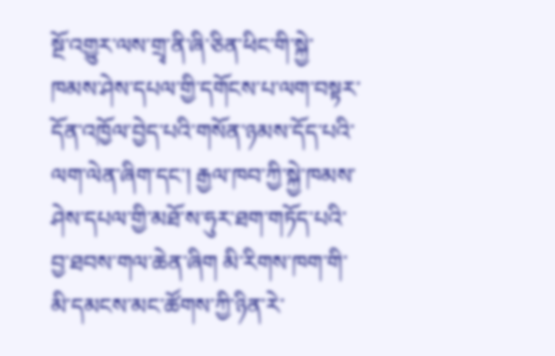སྔོ་འགྱུར་ལས་གྲྭ་ནི་ཞི་ཅིན་ཕིང་གི་སྐྱེ་ཁམས་ཤེས་དཔལ་གྱི་དགོངས་པ་ལག་བསྟར་དོན་འཁྱོལ་བྱེད་པའི་གསོན་ཉམས་དོད་པའི་ལག་ལེན་ཞིག་དང་། རྒྱལ་ཁབ་ཀྱི་སྐྱེ་ཁམས་ཤེས་དཔལ་གྱི་མཐོ་ས་ཧུར་ཐག་གཏོད་པའི་བྱ་ཐབས་གལ་ཆེན་ཞིག མི་རིགས་ཁག་གི་མི་དམངས་མང་ཚོགས་ཀྱི་ཉིན་རེ་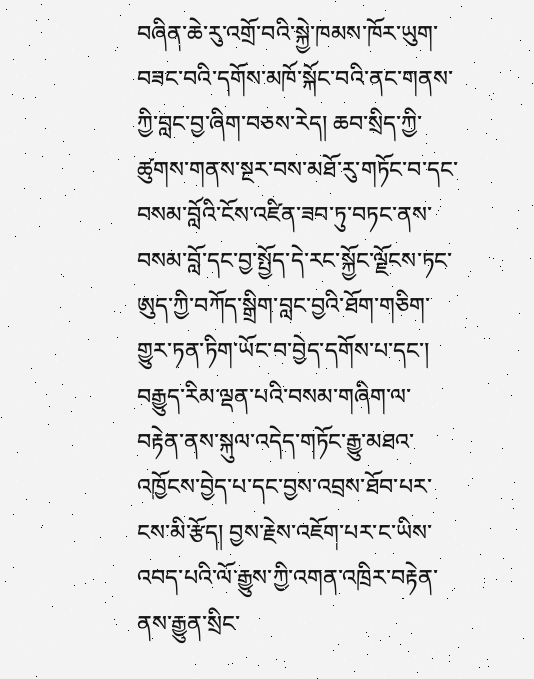བཞིན་ཆེ་རུ་འགྲོ་བའི་སྐྱེ་ཁམས་ཁོར་ཡུག་བཟང་བའི་དགོས་མཁོ་སྐོང་བའི་ནང་གནས་ཀྱི་བླང་བྱ་ཞིག་བཅས་རེད། ཆབ་སྲིད་ཀྱི་ཚུགས་གནས་སྔར་བས་མཐོ་རུ་གཏོང་བ་དང་བསམ་བློའི་ངོས་འཛིན་ཟབ་ཏུ་བཏང་ནས་བསམ་བློ་དང་བྱ་སྤྱོད་དེ་རང་སྐྱོང་ལྗོངས་ཏང་ཨུད་ཀྱི་བཀོད་སྒྲིག་བླང་བྱའི་ཐོག་གཅིག་གྱུར་ཏན་ཏིག་ཡོང་བ་བྱེད་དགོས་པ་དང་། བརྒྱུད་རིམ་ལྡན་པའི་བསམ་གཞིག་ལ་བརྟེན་ནས་སྐུལ་འདེད་གཏོང་རྒྱུ་མཐའ་འཁྱོངས་བྱེད་པ་དང་བྱས་འབྲས་ཐོབ་པར་ངས་མི་རྩོད། བྱས་རྗེས་འཇོག་པར་ང་ཡིས་འབད་པའི་ལོ་རྒྱུས་ཀྱི་འགན་འཁྲིར་བརྟེན་ནས་རྒྱུན་སྲིང་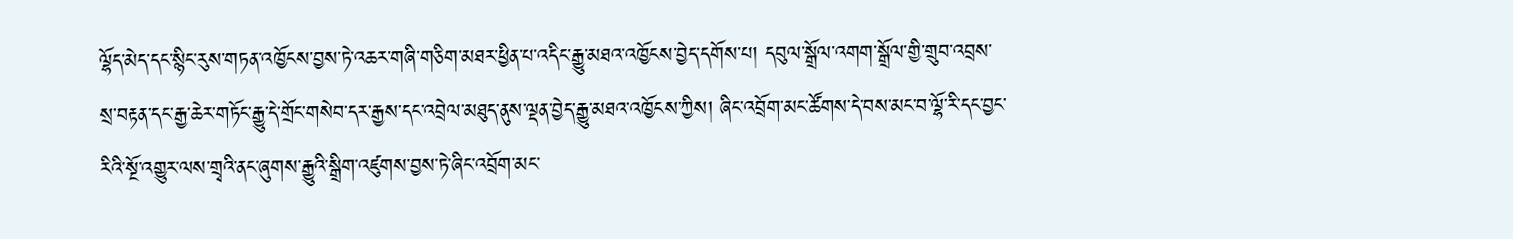ལྷོད་མེད་དང་སྙིང་རུས་གཏན་འཁྱོངས་བྱས་ཏེ་འཆར་གཞི་གཅིག་མཐར་ཕྱིན་པ་འདིང་རྒྱུ་མཐའ་འཁྱོངས་བྱེད་དགོས་པ། དབུལ་སྒྲོལ་འགག་སྒྲོལ་གྱི་གྲུབ་འབྲས་སྲ་བརྟན་དང་རྒྱ་ཆེར་གཏོང་རྒྱུ་དེ་གྲོང་གསེབ་དར་རྒྱས་དང་འབྲེལ་མཐུད་ནུས་ལྡན་བྱེད་རྒྱུ་མཐའ་འཁྱོངས་ཀྱིས། ཞིང་འབྲོག་མང་ཚོགས་དེ་བས་མང་བ་ལྷོ་རི་དང་བྱང་རིའི་སྔོ་འགྱུར་ལས་གྲྭའི་ནང་ཞུགས་རྒྱུའི་སྒྲིག་འཛུགས་བྱས་ཏེ་ཞིང་འབྲོག་མང་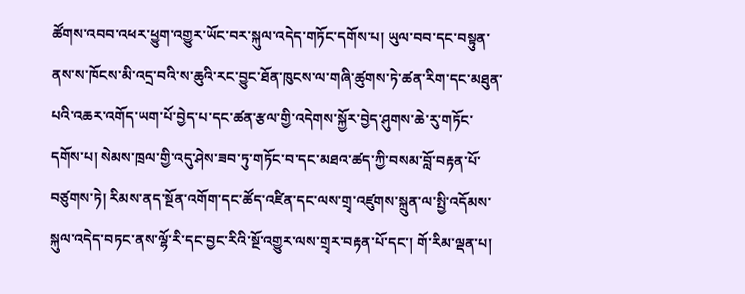ཚོགས་འབབ་འཕར་ཕྱུག་འགྱུར་ཡོང་བར་སྐུལ་འདེད་གཏོང་དགོས་པ། ཡུལ་བབ་དང་བསྟུན་ནས་ས་ཁོངས་མི་འདྲ་བའི་ས་ཆུའི་རང་བྱུང་ཐོན་ཁུངས་ལ་གཞི་ཚུགས་ཏེ་ཚན་རིག་དང་མཐུན་པའི་འཆར་འགོད་ཡག་པོ་བྱེད་པ་དང་ཚན་རྩལ་གྱི་འདེགས་སྐྱོར་བྱེད་ཤུགས་ཆེ་རུ་གཏོང་དགོས་པ། སེམས་ཁྲལ་གྱི་འདུ་ཤེས་ཟབ་ཏུ་གཏོང་བ་དང་མཐའ་ཚད་ཀྱི་བསམ་བློ་བརྟན་པོ་བཙུགས་ཏེ། རིམས་ནད་སྔོན་འགོག་དང་ཚོད་འཛིན་དང་ལས་གྲྭ་འཛུགས་སྐྲུན་ལ་སྤྱི་འདོམས་སྐུལ་འདེད་བཏང་ནས་ལྷོ་རི་དང་བྱང་རིའི་སྔོ་འགྱུར་ལས་གྲྭར་བརྟན་པོ་དང་། གོ་རིམ་ལྡན་པ།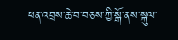ཕན་འབྲས་ཆེ་བ་བཅས་ཀྱི་སྒོ་ནས་སྐུལ་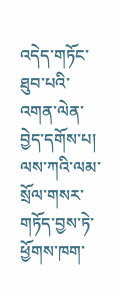འདེད་གཏོང་ཐུབ་པའི་འགན་ལེན་བྱེད་དགོས་པ། ལས་ཀའི་ལམ་སྲོལ་གསར་གཏོད་བྱས་ཏེ་ཕྱོགས་ཁག་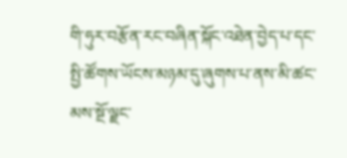གི་ཧུར་བརྩོན་རང་བཞིན་སྐོང་འཐེན་བྱེད་པ་དང་སྤྱི་ཚོགས་ཡོངས་མཉམ་དུ་ཞུགས་པ་ནས་མི་ཚང་མས་སྔོ་ལྗང་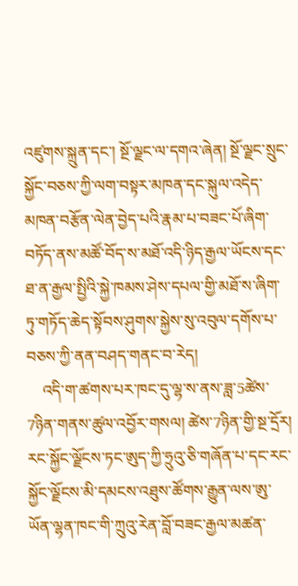འཛུགས་སྐྲུན་དང་། སྔོ་ལྗང་ལ་དགའ་ཞེན། སྔོ་ལྗང་སྲུང་སྐྱོང་བཅས་ཀྱི་ལག་བསྟར་མཁན་དང་སྐུལ་འདེད་མཁན་བརྩོན་ལེན་བྱེད་པའི་རྣམ་པ་བཟང་པོ་ཞིག་བཏོད་ནས་མཚོ་བོད་ས་མཐོ་འདི་ཉིད་རྒྱལ་ཡོངས་དང་ཐ་ན་རྒྱལ་སྤྱིའི་སྐྱེ་ཁམས་ཤེས་དཔལ་གྱི་མཐོ་ས་ཞིག་ཏུ་གཏོད་ཆེད་སྟོབས་ཤུགས་སྐྱེས་སུ་འབུལ་དགོས་པ་བཅས་ཀྱི་ནན་བཤད་གནང་བ་རེད།
    འདི་ག་ཚགས་པར་ཁང་དུ་ལྷ་ས་ནས་ཟླ་5ཚེས་7ཉིན་གནས་ཚུལ་འབྱོར་གསལ། ཚེས་7ཉིན་གྱི་སྔ་དྲོར། རང་སྐྱོང་ལྗོངས་ཏང་ཨུད་ཀྱི་ཧྲུའུ་ཅི་གཞོན་པ་དང་རང་སྐྱོང་ལྗོངས་མི་དམངས་འཐུས་ཚོགས་རྒྱུན་ལས་ཨུ་ཡོན་ལྷན་ཁང་གི་ཀྲུའུ་རེན་བློ་བཟང་རྒྱལ་མཚན་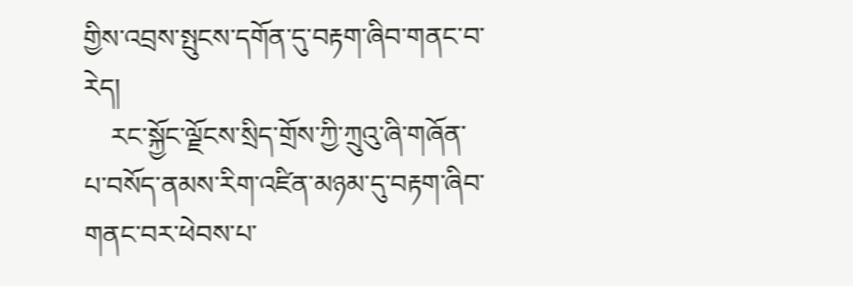གྱིས་འབྲས་སྤུངས་དགོན་དུ་བརྟག་ཞིབ་གནང་བ་རེད།
    རང་སྐྱོང་ལྗོངས་སྲིད་གྲོས་ཀྱི་ཀྲུའུ་ཞི་གཞོན་པ་བསོད་ནམས་རིག་འཛིན་མཉམ་དུ་བརྟག་ཞིབ་གནང་བར་ཕེབས་པ་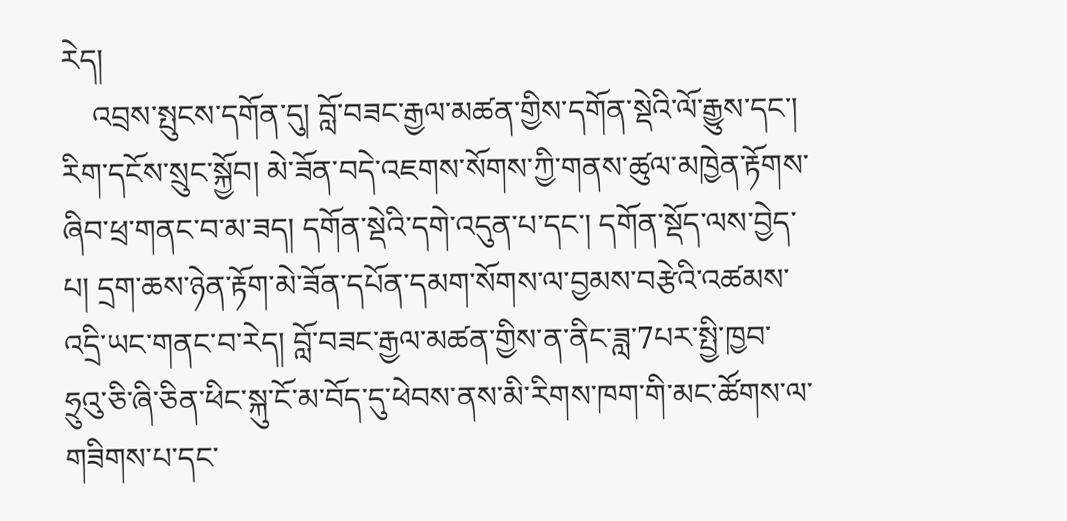རེད།
    འབྲས་སྤུངས་དགོན་དུ། བློ་བཟང་རྒྱལ་མཚན་གྱིས་དགོན་སྡེའི་ལོ་རྒྱུས་དང་། རིག་དངོས་སྲུང་སྐྱོབ། མེ་ཟོན་བདེ་འཇགས་སོགས་ཀྱི་གནས་ཚུལ་མཁྱེན་རྟོགས་ཞིབ་ཕྲ་གནང་བ་མ་ཟད། དགོན་སྡེའི་དགེ་འདུན་པ་དང་། དགོན་སྡོད་ལས་བྱེད་པ། དྲག་ཆས་ཉེན་རྟོག་མེ་ཟོན་དཔོན་དམག་སོགས་ལ་བྱམས་བརྩེའི་འཚམས་འདྲི་ཡང་གནང་བ་རེད། བློ་བཟང་རྒྱལ་མཚན་གྱིས་ན་ནིང་ཟླ་7པར་སྤྱི་ཁྱབ་ཧྲུའུ་ཅི་ཞི་ཅིན་ཕིང་སྐུ་ངོ་མ་བོད་དུ་ཕེབས་ནས་མི་རིགས་ཁག་གི་མང་ཚོགས་ལ་གཟིགས་པ་དང་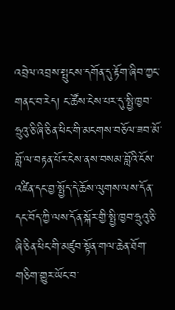འབྲེལ་འབྲས་སྤུངས་དགོན་དུ་རྟོག་ཞིབ་ཀྱང་གནང་བ་རེད། ང་ཚོས་ངེས་པར་དུ་སྤྱི་ཁྱབ་ཧྲུའུ་ཅི་ཞི་ཅིན་ཕིང་གི་མངགས་བཅོལ་ཟབ་མོ་བློ་ལ་བརྟན་པོར་ངེས་ནས་བསམ་བློའི་ངོས་འཛིན་དང་བྱ་སྤྱོད་དེ་ཆོས་ལུགས་ལས་དོན་དང་བོད་ཀྱི་ལས་དོན་སྐོར་གྱི་སྤྱི་ཁྱབ་ཧྲུའུ་ཅི་ཞི་ཅིན་ཕིང་གི་མཛུབ་སྟོན་གལ་ཆེན་ཐོག་གཅིག་གྱུར་ཡོང་བ་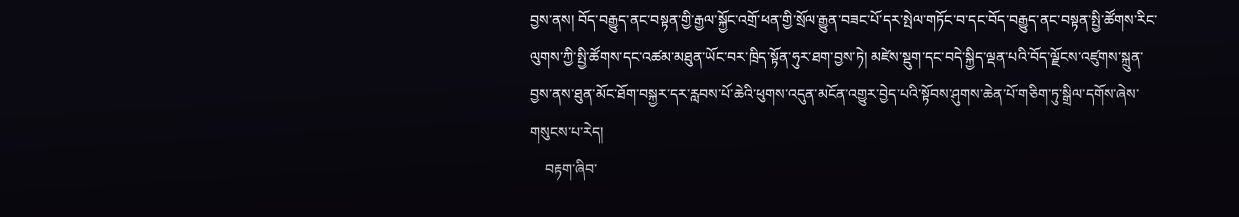བྱས་ནས། བོད་བརྒྱུད་ནང་བསྟན་གྱི་རྒྱལ་སྐྱོང་འགྲོ་ཕན་གྱི་སྲོལ་རྒྱུན་བཟང་པོ་དར་སྤེལ་གཏོང་བ་དང་བོད་བརྒྱུད་ནང་བསྟན་སྤྱི་ཚོགས་རིང་ལུགས་ཀྱི་སྤྱི་ཚོགས་དང་འཚམ་མཐུན་ཡོང་བར་ཁྲིད་སྟོན་ཧུར་ཐག་བྱས་ཏེ། མཛེས་སྡུག་དང་བདེ་སྐྱིད་ལྡན་པའི་བོད་ལྗོངས་འཛུགས་སྐྲུན་བྱས་ནས་ཐུན་མོང་ཐོག་བསྐྱར་དར་རླབས་པོ་ཆེའི་ཕུགས་འདུན་མངོན་འགྱུར་བྱེད་པའི་སྟོབས་ཤུགས་ཆེན་པོ་གཅིག་ཏུ་སྒྲིལ་དགོས་ཞེས་གསུངས་པ་རེད།
    བརྟག་ཞིབ་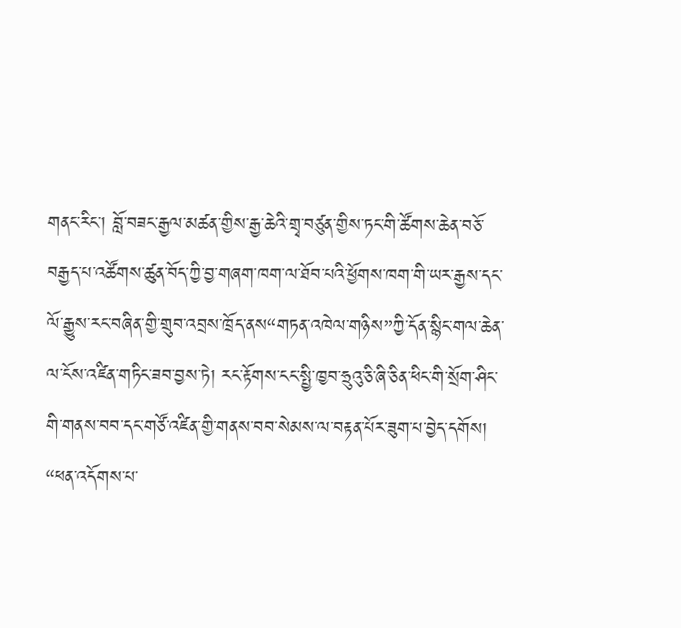གནང་རིང་། བློ་བཟང་རྒྱལ་མཚན་གྱིས་རྒྱ་ཆེའི་གྲྭ་བཙུན་གྱིས་ཏང་གི་ཚོགས་ཆེན་བཅོ་བརྒྱད་པ་འཚོགས་ཚུན་བོད་ཀྱི་བྱ་གཞག་ཁག་ལ་ཐོབ་པའི་ཕྱོགས་ཁག་གི་ཡར་རྒྱས་དང་ལོ་རྒྱུས་རང་བཞིན་གྱི་གྲུབ་འབྲས་ཁྲོད་ནས“གཏན་འཁེལ་གཉིས”ཀྱི་དོན་སྙིང་གལ་ཆེན་ལ་ངོས་འཛིན་གཏིང་ཟབ་བྱས་ཏེ། རང་རྟོགས་ངང་སྤྱི་ཁྱབ་ཧྲུའུ་ཅི་ཞི་ཅིན་ཕིང་གི་སྲོག་ཤིང་གི་གནས་བབ་དང་གཙོ་འཛིན་གྱི་གནས་བབ་སེམས་ལ་བརྟན་པོར་ཟུག་པ་བྱེད་དགོས། “ཕན་འདོགས་པ་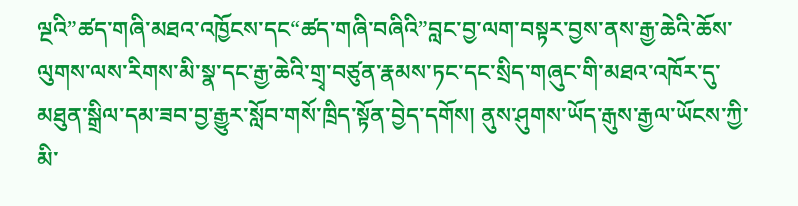ལྔའི”ཚད་གཞི་མཐའ་འཁྱོངས་དང“ཚད་གཞི་བཞིའི”བླང་བྱ་ལག་བསྟར་བྱས་ནས་རྒྱ་ཆེའི་ཆོས་ལུགས་ལས་རིགས་མི་སྣ་དང་རྒྱ་ཆེའི་གྲྭ་བཙུན་རྣམས་ཏང་དང་སྲིད་གཞུང་གི་མཐའ་འཁོར་དུ་མཐུན་སྒྲིལ་དམ་ཟབ་བྱ་རྒྱུར་སློབ་གསོ་ཁྲིད་སྟོན་བྱེད་དགོས། ནུས་ཤུགས་ཡོད་རྒུས་རྒྱལ་ཡོངས་ཀྱི་མི་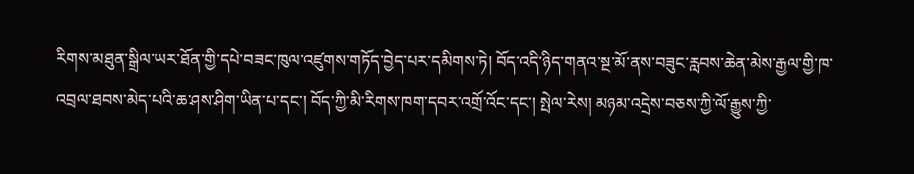རིགས་མཐུན་སྒྲིལ་ཡར་ཐོན་གྱི་དཔེ་བཟང་ཁུལ་འཛུགས་གཏོད་བྱེད་པར་དམིགས་ཏེ། བོད་འདི་ཉིད་གནའ་སྔ་མོ་ནས་བཟུང་རླབས་ཆེན་མེས་རྒྱལ་གྱི་ཁ་འབྲལ་ཐབས་མེད་པའི་ཆ་ཤས་ཤིག་ཡིན་པ་དང་། བོད་ཀྱི་མི་རིགས་ཁག་དབར་འགྲོ་འོང་དང་། སྤེལ་རེས། མཉམ་འདྲེས་བཅས་ཀྱི་ལོ་རྒྱུས་ཀྱི་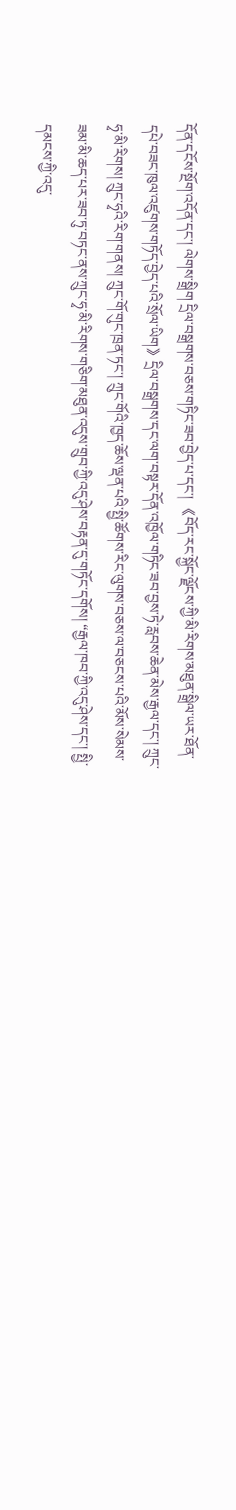དོན་དངོས་སྔོག་འདོན་དང་། ལེགས་སྒྲིག དྲིལ་བསྒྲགས་བཅས་གཏིང་ཟབ་བྱེད་པ་དང་། 《བོད་རང་སྐྱོང་ལྗོངས་ཀྱི་མི་རིགས་མཐུན་སྒྲིལ་ཡར་ཐོན་དཔེ་བཟང་ཁུལ་འཛུགས་གཏོད་བྱེད་པའི་སྲོལ་ཡིག》དྲིལ་བསྒྲགས་དང་ལག་བསྟར་དོན་འཁྱོལ་གཏིང་ཟབ་བྱས་ཏེ་རླབས་ཆེན་མེས་རྒྱལ་དང་། ཀྲུང་ཧྭ་མི་རིགས། ཀྲུང་ཧྭའི་རིག་གནས། ཀྲུང་གོ་གུང་ཁྲན་ཏང་། ཀྲུང་གོའི་ཁྱད་ཆོས་ལྡན་པའི་སྤྱི་ཚོགས་རིང་ལུགས་བཅས་ལ་བཅངས་པའི་མོས་སེམས་ཟམ་མི་ཆད་པར་ཟབ་ཏུ་བཏང་ནས་ཀྲུང་ཧྭ་མི་རིགས་གཅིག་མཐུན་འདུས་གྲུབ་ཀྱི་འདུ་ཤེས་བརྟན་དུ་གཏོང་དགོས། “རྒྱལ་ཁབ་ཀྱི་འདུ་ཤེས་དང་། སྤྱི་དམངས་ཀྱི་འདུ་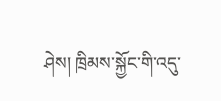ཤེས། ཁྲིམས་སྐྱོང་གི་འདུ་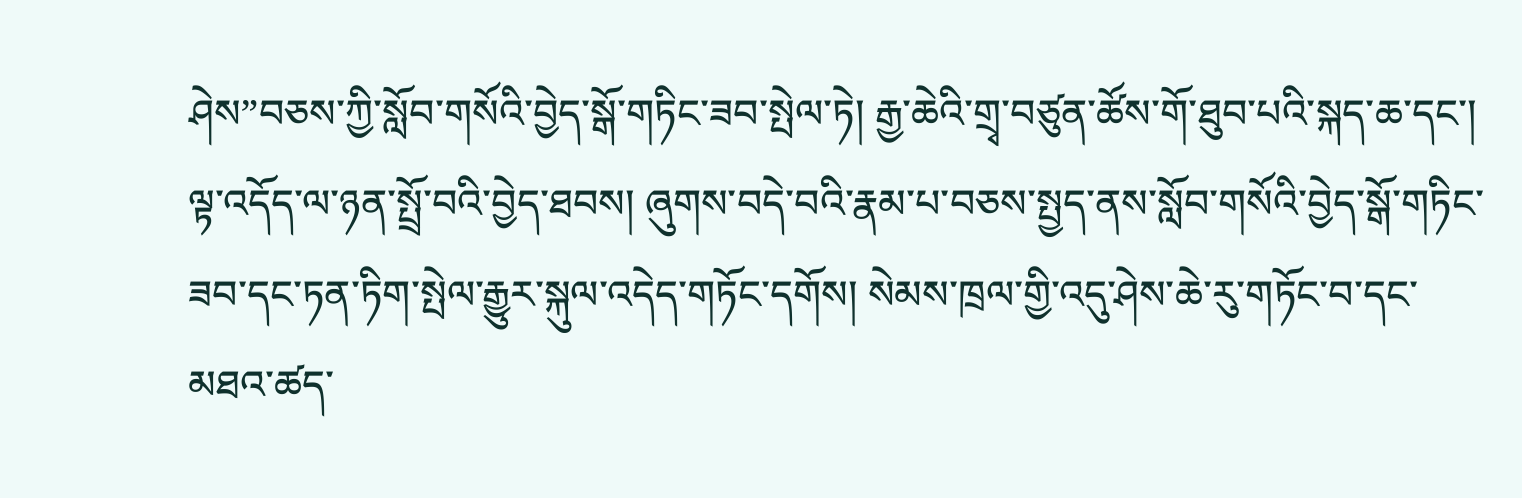ཤེས”བཅས་ཀྱི་སློབ་གསོའི་བྱེད་སྒོ་གཏིང་ཟབ་སྤེལ་ཏེ། རྒྱ་ཆེའི་གྲྭ་བཙུན་ཚོས་གོ་ཐུབ་པའི་སྐད་ཆ་དང་། ལྟ་འདོད་ལ་ཉན་སྤྲོ་བའི་བྱེད་ཐབས། ཞུགས་བདེ་བའི་རྣམ་པ་བཅས་སྤྱད་ནས་སློབ་གསོའི་བྱེད་སྒོ་གཏིང་ཟབ་དང་ཏན་ཏིག་སྤེལ་རྒྱུར་སྐུལ་འདེད་གཏོང་དགོས། སེམས་ཁྲལ་གྱི་འདུ་ཤེས་ཆེ་རུ་གཏོང་བ་དང་མཐའ་ཚད་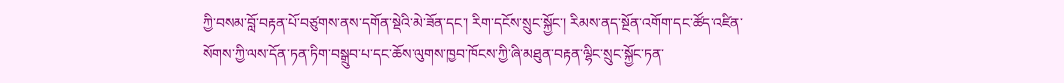ཀྱི་བསམ་བློ་བརྟན་པོ་བཙུགས་ནས་དགོན་སྡེའི་མེ་ཟོན་དང་། རིག་དངོས་སྲུང་སྐྱོང་། རིམས་ནད་སྔོན་འགོག་དང་ཚོད་འཛིན་སོགས་ཀྱི་ལས་དོན་ཏན་ཏིག་བསྒྲུབ་པ་དང་ཆོས་ལུགས་ཁྱབ་ཁོངས་ཀྱི་ཞི་མཐུན་བརྟན་ལྷིང་སྲུང་སྐྱོང་ཏན་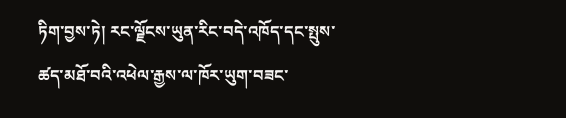ཏིག་བྱས་ཏེ། རང་ལྗོངས་ཡུན་རིང་བདེ་འཁོད་དང་སྤུས་ཚད་མཐོ་བའི་འཕེལ་རྒྱས་ལ་ཁོར་ཡུག་བཟང་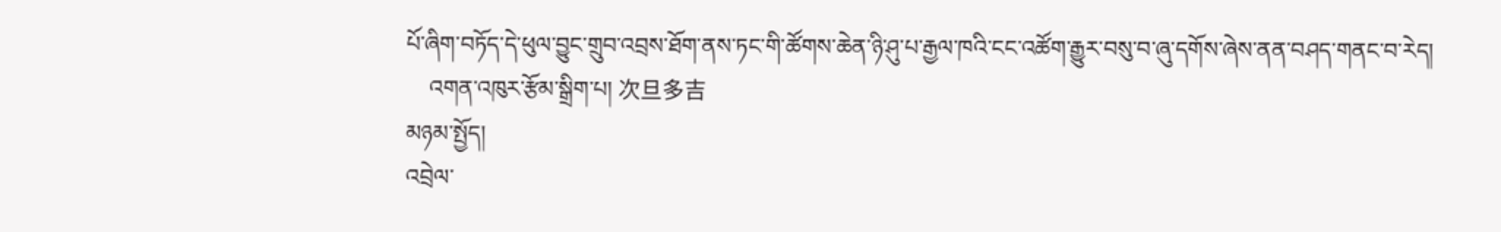པོ་ཞིག་བཏོད་དེ་ཕུལ་བྱུང་གྲུབ་འབྲས་ཐོག་ནས་ཏང་གི་ཚོགས་ཆེན་ཉི་ཤུ་པ་རྒྱལ་ཁའི་ངང་འཚོག་རྒྱུར་བསུ་བ་ཞུ་དགོས་ཞེས་ནན་བཤད་གནང་བ་རེད།
    འགན་འཁུར་རྩོམ་སྒྲིག་པ། 次旦多吉
མཉམ་སྤྱོད།
འབྲེལ་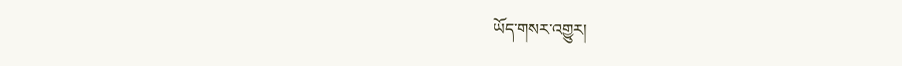ཡོད་གསར་འགྱུར།